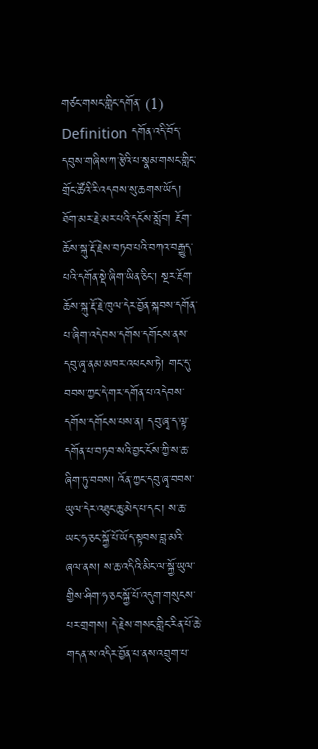གཙང་གསང་གླིང་དགོན་ (1)
Definition དགོན་འདི་བོད་དབུས་གཞིས་ཀ་རྩེའི་པ་སྣམ་གསང་གླིང་གྲོང་ཚོའི་རི་འདབས་སུ་ཆགས་ཡོད། ཐོག་མར་རྗེ་མར་པའི་དངོས་སློབ། རྔོག་ཆོས་སྐུ་རྡོ་རྗེས་བཏབ་པའི་བཀའ་བརྒྱུད་པའི་དགོན་སྡེ་ཞིག་ཡིན་ཅིང་། སྔར་རྔོག་ཆོས་སྐུ་རྡོ་རྗེ་ཁུལ་དེར་བྱོན་སྐབས་དགོན་པ་ཞིག་འདེབས་དགོས་དགོངས་ནས་དབུ་ཞྭ་ནམ་མཁར་འཕངས་ཏེ། གང་དུ་བབས་ཀྱང་དེ་གར་དགོན་པ་འདེབས་དགོས་དགོངས་པས་ན། དབུ་ཞྭ་ད་ལྟ་དགོན་པ་བཏབ་སའི་བྱང་ངོས་ཀྱི་ས་ཆ་ཞིག་ཏུ་བབས། འོན་ཀྱང་དབུ་ཞྭ་བབས་ཡུལ་དེར་འཐུང་ཆུ་མེད་པ་དང་། ས་ཆ་ཡང་ཧ་ཅང་སྐྱོ་པོ་ཡོད་སྟབས་བླ་མའི་ཞལ་ནས། ས་ཆ་འདིའི་མིང་ལ་སྐྱོ་ཡུལ་གྱིས་ཤིག་ཧ་ཅང་སྐྱོ་པོ་འདུག་གསུངས་པར་གྲགས། དེ་རྗེས་གསང་གླིང་རིན་པོ་ཆེ་གདན་ས་འདིར་བྱོན་པ་ནས་འབྲུག་པ་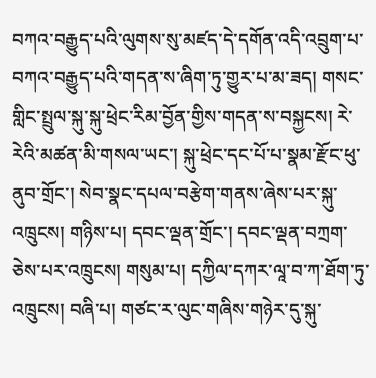བཀའ་བརྒྱུད་པའི་ལུགས་སུ་མཛད་དེ་དགོན་འདི་འབྲུག་པ་བཀའ་བརྒྱུད་པའི་གདན་ས་ཞིག་ཏུ་གྱུར་པ་མ་ཟད། གསང་གླིང་སྤྲུལ་སྐུ་སྐུ་ཕྲེང་རིམ་བྱོན་གྱིས་གདན་ས་བསྐྱངས། རེ་རེའི་མཚན་མི་གསལ་ཡང་། སྐུ་ཕྲེང་དང་པོ་པ་སྣམ་རྫོང་ཕུ་ནུབ་གྲོང་། སེབ་སྣང་དཔལ་བརྩེག་གནས་ཞེས་པར་སྐུ་འཁྲུངས། གཉིས་པ། དབང་ལྡན་གྲོང་། དབང་ལྡན་བཀྲག་ཅེས་པར་འཁྲུངས། གསུམ་པ། དཀྱིལ་དཀར་ལཱ་བ་ཀ་ཐོག་ཏུ་འཁྲུངས། བཞི་པ། གཙང་ར་ལུང་གཞིས་གཉེར་དུ་སྐུ་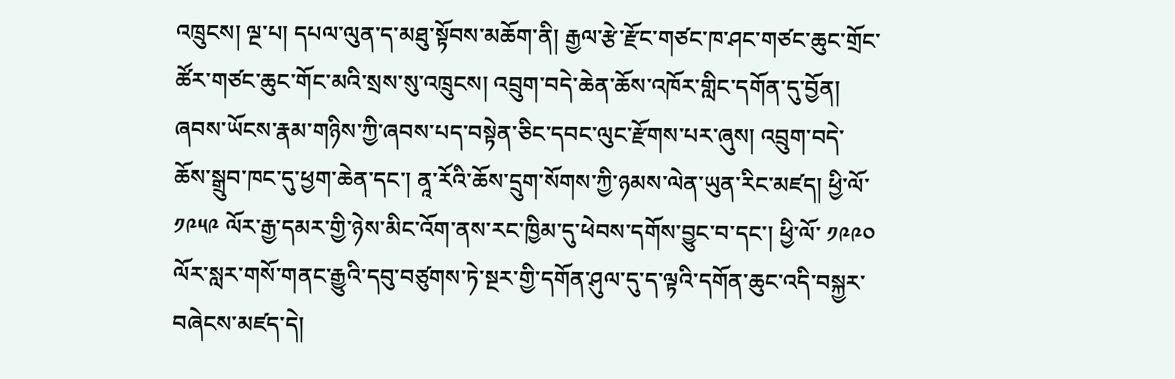འཁྲུངས། ལྔ་པ། དཔལ་ལུན་ད་མཐུ་སྟོབས་མཆོག་ནི། རྒྱལ་རྩེ་རྫོང་གཙང་ཁ་ཤང་གཙང་ཆུང་གྲོང་ཚོར་གཙང་ཆུང་གོང་མའི་སྲས་སུ་འཁྲུངས། འབྲུག་བདེ་ཆེན་ཆོས་འཁོར་གླིང་དགོན་དུ་བྱོན། ཞབས་ཡོངས་རྣམ་གཉིས་ཀྱི་ཞབས་པད་བསྟེན་ཅིང་དབང་ལུང་རྫོགས་པར་ཞུས། འབྲུག་བདེ་ཆོས་སྒྲུབ་ཁང་དུ་ཕྱག་ཆེན་དང་། ནཱ་རོའི་ཆོས་དྲུག་སོགས་ཀྱི་ཉམས་ལེན་ཡུན་རིང་མཛད། ཕྱི་ལོ་ ༡༩༥༩ ལོར་རྒྱ་དམར་གྱི་ཉེས་མིང་འོག་ནས་རང་ཁྱིམ་དུ་ཕེབས་དགོས་བྱུང་བ་དང་། ཕྱི་ལོ་ ༡༩༩༠ ལོར་སླར་གསོ་གནང་རྒྱུའི་དབུ་བཙུགས་ཏེ་སྔར་གྱི་དགོན་ཤུལ་དུ་ད་ལྟའི་དགོན་ཆུང་འདི་བསྐྱར་བཞེངས་མཛད་དེ།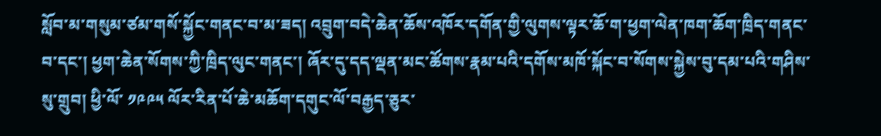སློབ་མ་གསུམ་ཙམ་གསོ་སྐྱོང་གནང་བ་མ་ཟད། འབྲུག་བདེ་ཆེན་ཆོས་འཁོར་དགོན་གྱི་ལུགས་ལྟར་ཆོ་ག་ཕྱག་ལེན་ཁག་ཆོག་ཁྲིད་གནང་བ་དང་། ཕྱག་ཆེན་སོགས་ཀྱི་ཁྲིད་ལུང་གནང་། ཞོར་དུ་དད་ལྡན་མང་ཚོགས་རྣམ་པའི་དགོས་མཁོ་སྐོང་བ་སོགས་སྐྱེས་བུ་དམ་པའི་གཤིས་སུ་གྲུབ། ཕྱི་ལོ་ ༡༩༩༥ ལོར་རིན་པོ་ཆེ་མཆོག་དགུང་ལོ་བརྒྱད་ཅུར་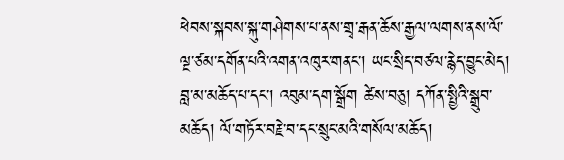ཕེབས་སྐབས་སྐུ་གཤེགས་པ་ནས་གྲྭ་རྒན་ཆོས་རྒྱལ་ལགས་ནས་ལོ་ལྔ་ཙམ་དགོན་པའི་འགན་འཁུར་གནང་། ཡང་སྲིད་བཙལ་རྙེད་བྱུང་མེད། བླ་མ་མཆོད་པ་དང་། འབུམ་དག་སྒྲོག ཚེས་བཅུ། དཀོན་སྤྱིའི་སྒྲུབ་མཆོད། ལོ་གཏོར་བརྗེ་བ་དང་སྲུང་མའི་གསོལ་མཆོད།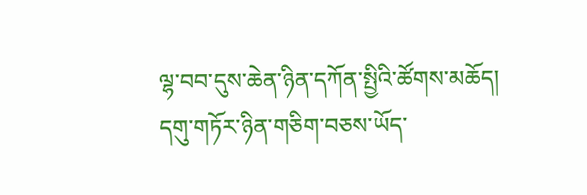ལྷ་བབ་དུས་ཆེན་ཉིན་དཀོན་སྤྱིའི་ཚོགས་མཆོད། དགུ་གཏོར་ཉིན་གཅིག་བཅས་ཡོད་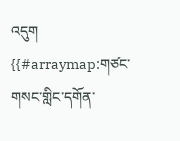འདུག
{{#arraymap:གཙང་གསང་གླིང་དགོན་